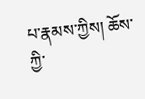པ་རྣམས་ཀྱིས། ཆོས་ཀྱི་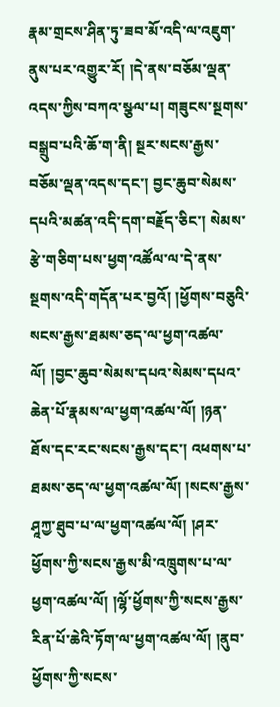རྣམ་གྲངས་ཤིན་ཏུ་ཟབ་མོ་འདི་ལ་འཇུག་ནུས་པར་འགྱུར་རོ། །དེ་ནས་བཅོམ་ལྡན་འདས་ཀྱིས་བཀའ་སྩལ་པ། གཟུངས་སྔགས་བསྒྲུབ་པའི་ཆོ་ག་ནི། སྔར་སངས་རྒྱས་བཅོམ་ལྡན་འདས་དང་། བྱང་ཆུབ་སེམས་དཔའི་མཚན་འདི་དག་བརྗོད་ཅིང་། སེམས་རྩེ་གཅིག་པས་ཕྱག་འཚོལ་ལ་དེ་ནས་སྔགས་འདི་གདོན་པར་བྱའོ། །ཕྱོགས་བཅུའི་སངས་རྒྱས་ཐམས་ཅད་ལ་ཕྱག་འཚལ་ལོ། །བྱང་ཆུབ་སེམས་དཔའ་སེམས་དཔའ་ཆེན་པོ་རྣམས་ལ་ཕྱག་འཚལ་ལོ། །ཉན་ཐོས་དང་རང་སངས་རྒྱས་དང་། འཕགས་པ་ཐམས་ཅད་ལ་ཕྱག་འཚལ་ལོ། །སངས་རྒྱས་ཤཱཀྱ་ཐུབ་པ་ལ་ཕྱག་འཚལ་ལོ། །ཤར་ཕྱོགས་ཀྱི་སངས་རྒྱས་མི་འཁྲུགས་པ་ལ་ཕྱག་འཚལ་ལོ། །ལྷོ་ཕྱོགས་ཀྱི་སངས་རྒྱས་རིན་པོ་ཆེའི་ཏོག་ལ་ཕྱག་འཚལ་ལོ། །ནུབ་ཕྱོགས་ཀྱི་སངས་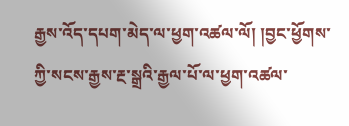རྒྱས་འོད་དཔག་མེད་ལ་ཕྱག་འཚལ་ལོ། །བྱང་ཕྱོགས་ཀྱི་སངས་རྒྱས་རྔ་སྒྲའི་རྒྱལ་པོ་ལ་ཕྱག་འཚལ་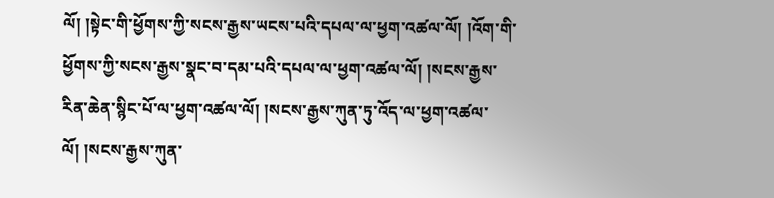ལོ། །སྟེང་གི་ཕྱོགས་ཀྱི་སངས་རྒྱས་ཡངས་པའི་དཔལ་ལ་ཕྱག་འཚལ་ལོ། །འོག་གི་ཕྱོགས་ཀྱི་སངས་རྒྱས་སྣང་བ་དམ་པའི་དཔལ་ལ་ཕྱག་འཚལ་ལོ། །སངས་རྒྱས་རིན་ཆེན་སྙིང་པོ་ལ་ཕྱག་འཚལ་ལོ། །སངས་རྒྱས་ཀུན་ཏུ་འོད་ལ་ཕྱག་འཚལ་ལོ། །སངས་རྒྱས་ཀུན་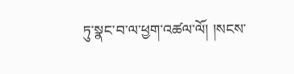ཏུ་སྣང་བ་ལ་ཕྱག་འཚལ་ལོ། །སངས་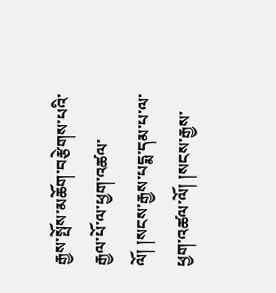རྒྱས་སྤོས་མཆོག་བརྩེགས་པའི་རྒྱལ་པོ་ལ་ཕྱག་འཚལ་ལོ། །སངས་རྒྱས་པདྨ་དམ་པ་ལ་ཕྱག་འཚལ་ལོ། །སངས་རྒྱས་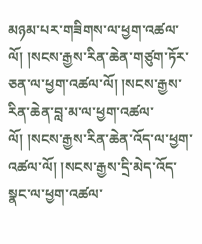མཉམ་པར་གཟིགས་ལ་ཕྱག་འཚལ་ལོ། །སངས་རྒྱས་རིན་ཆེན་གཙུག་ཏོར་ཅན་ལ་ཕྱག་འཚལ་ལོ། །སངས་རྒྱས་རིན་ཆེན་བླ་མ་ལ་ཕྱག་འཚལ་ལོ། །སངས་རྒྱས་རིན་ཆེན་འོད་ལ་ཕྱག་འཚལ་ལོ། །སངས་རྒྱས་དྲི་མེད་འོད་སྣང་ལ་ཕྱག་འཚལ་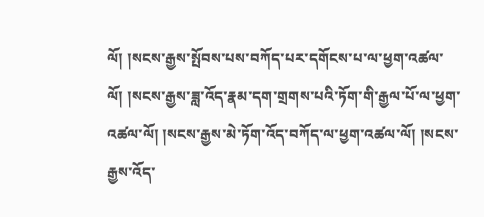ལོ། །སངས་རྒྱས་སྤོབས་པས་བཀོད་པར་དགོངས་པ་ལ་ཕྱག་འཚལ་ལོ། །སངས་རྒྱས་ཟླ་འོད་རྣམ་དག་གྲགས་པའི་ཏོག་གི་རྒྱལ་པོ་ལ་ཕྱག་འཚལ་ལོ། །སངས་རྒྱས་མེ་ཏོག་འོད་བཀོད་ལ་ཕྱག་འཚལ་ལོ། །སངས་རྒྱས་འོད་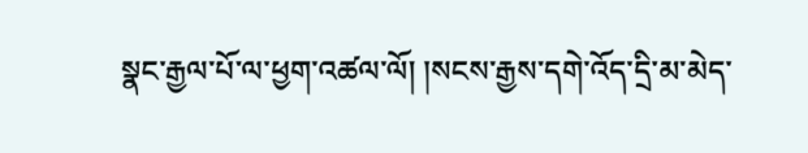སྣང་རྒྱལ་པོ་ལ་ཕྱག་འཚལ་ལོ། །སངས་རྒྱས་དགེ་འོད་དྲི་མ་མེད་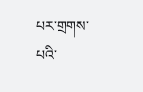པར་གྲགས་པའི་